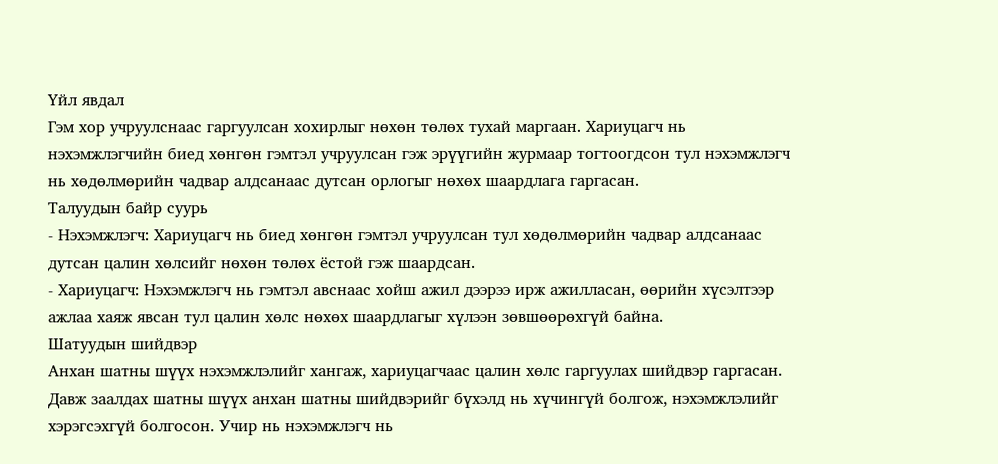Үйл явдал
Гэм хор учруулснаас гаргуулсан хохирлыг нөхөн төлөх тухай маргаан. Хариуцагч нь нэхэмжлэгчийн биед хөнгөн гэмтэл учруулсан гэж эрүүгийн журмаар тогтоогдсон тул нэхэмжлэгч нь хөдөлмөрийн чадвар алдсанаас дутсан орлогыг нөхөх шаардлага гаргасан.
Талуудын байр суурь
- Нэхэмжлэгч: Хариуцагч нь биед хөнгөн гэмтэл учруулсан тул хөдөлмөрийн чадвар алдсанаас дутсан цалин хөлсийг нөхөн төлөх ёстой гэж шаардсан.
- Хариуцагч: Нэхэмжлэгч нь гэмтэл авснаас хойш ажил дээрээ ирж ажилласан, өөрийн хүсэлтээр ажлаа хаяж явсан тул цалин хөлс нөхөх шаардлагыг хүлээн зөвшөөрөхгүй байна.
Шатуудын шийдвэр
Анхан шатны шүүх нэхэмжлэлийг хангаж, хариуцагчаас цалин хөлс гаргуулах шийдвэр гаргасан. Давж заалдах шатны шүүх анхан шатны шийдвэрийг бүхэлд нь хүчингүй болгож, нэхэмжлэлийг хэрэгсэхгүй болгосон. Учир нь нэхэмжлэгч нь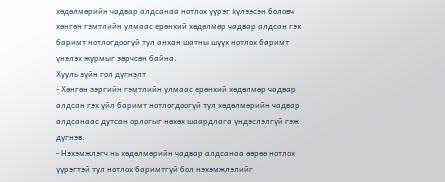хөдөлмөрийн чадвар алдсанаа нотлох үүрэг хүлээсэн боловч хөнгөн гэмтлийн улмаас ерөнхий хөдөлмөр чадвар алдсан гэх баримт нотлогдоогүй тул анхан шатны шүүх нотлох баримт үнэлэх журмыг зөрчсөн байна.
Хууль зүйн гол дүгнэлт
- Хөнгөн зэргийн гэмтлийн улмаас ерөнхий хөдөлмөр чадвар алдсан гэх үйл баримт нотлогдоогүй тул хөдөлмөрийн чадвар алдсанаас дутсан орлогыг нөхөх шаардлага үндэслэлгүй гэж дүгнэв.
- Нэхэмжлэгч нь хөдөлмөрийн чадвар алдсанаа өөрөө нотлох үүрэгтэй тул нотлох баримтгүй бол нэхэмжлэлийг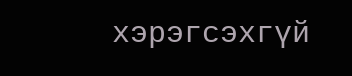хэрэгсэхгүй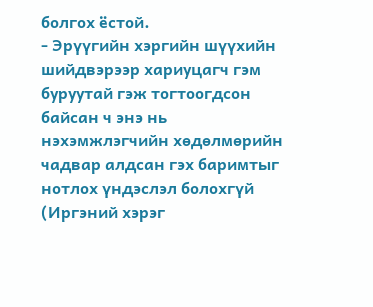болгох ёстой.
- Эрүүгийн хэргийн шүүхийн шийдвэрээр хариуцагч гэм буруутай гэж тогтоогдсон байсан ч энэ нь нэхэмжлэгчийн хөдөлмөрийн чадвар алдсан гэх баримтыг нотлох үндэслэл болохгүй (Иргэний хэрэг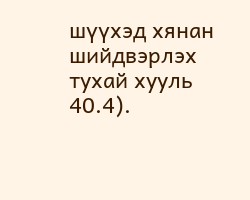шүүхэд хянан шийдвэрлэх тухай хууль 40.4).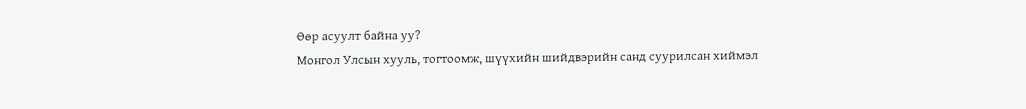Өөр асуулт байна уу?
Монгол Улсын хууль, тогтоомж, шүүхийн шийдвэрийн санд суурилсан хиймэл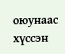оюунаас хүссэн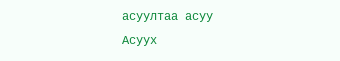асуултаа асуу
Асуух